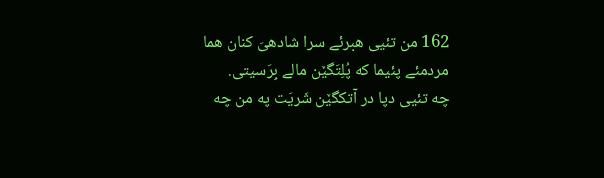162 من تئیی هبرئے سرا شادهیَ کنان هما مردمئے پئیما که پُلِتَگێن مالے بِرَسیتی.
چه تئیی دپا در آتکگێن شَریَت په من چه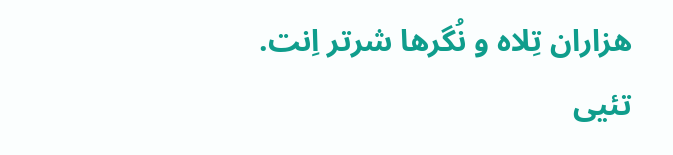هزاران تِلاه و نُگرها شرتر اِنت.
تئیی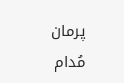پرمان مُدام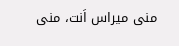منی میراس اَنت، منی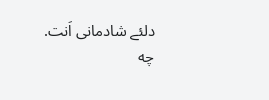دلئے شادمانی اَنت.
چه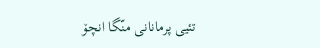تئیی پرمانانی منّگا انچۆ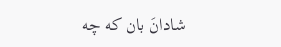شادانَ بان که چه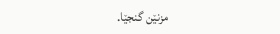مزنێن گنجێا.